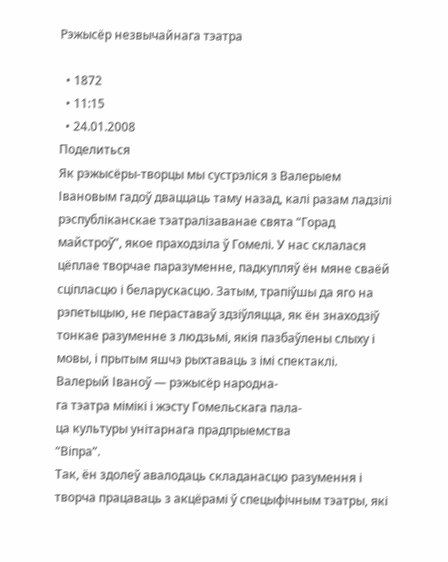Рэжысёр незвычайнага тэатра

  • 1872
  • 11:15
  • 24.01.2008
Поделиться
Як рэжысёры-творцы мы сустрэліся з Валерыем Івановым гадоў дваццаць таму назад, калі разам ладзілі рэспубліканскае тэатралізаванае свята “Горад майстроў”, якое праходзіла ў Гомелі. У нас склалася цёплае творчае паразуменне, падкупляў ён мяне сваёй сціпласцю і беларускасцю. Затым, трапіўшы да яго на рэпетыцыю, не пераставаў здзіўляцца, як ён знаходзіў тонкае разуменне з людзьмі, якія пазбаўлены слыху і мовы, і прытым яшчэ рыхтаваць з імі спектаклі. Валерый Іваноў — рэжысёр народна-
га тэатра мімікі і жэсту Гомельскага пала-
ца культуры унітарнага прадпрыемства
“Віпра”.
Так, ён здолеў авалодаць складанасцю разумення і творча працаваць з акцёрамі ў спецыфічным тэатры, які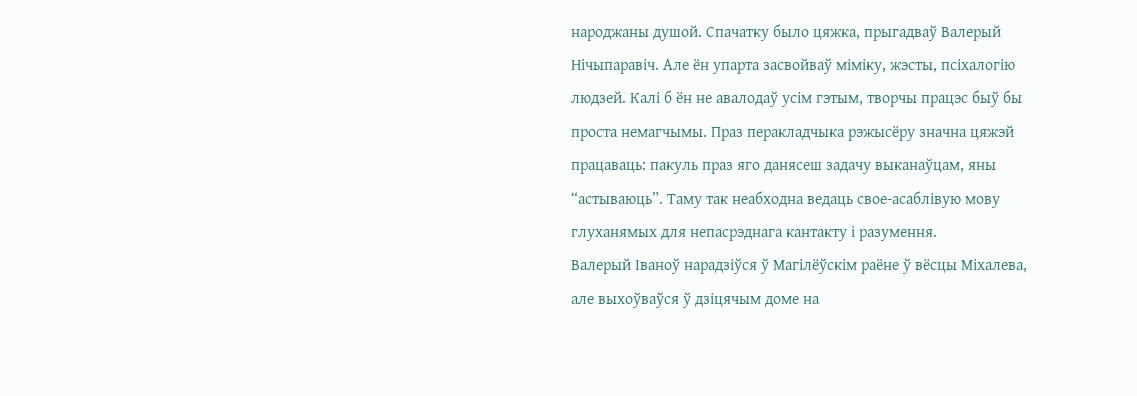народжаны душой. Спачатку было цяжка, прыгадваў Валерый Нічыпаравіч. Але ён упарта засвойваў міміку, жэсты, псіхалогію людзей. Калі б ён не авалодаў усім гэтым, творчы працэс быў бы проста немагчымы. Праз перакладчыка рэжысёру значна цяжэй працаваць: пакуль праз яго данясеш задачу выканаўцам, яны “астываюць”. Таму так неабходна ведаць свое-асаблівую мову глуханямых для непасрэднага кантакту і разумення.
Валерый Іваноў нарадзіўся ў Магілёўскім раёне ў вёсцы Міхалева, але выхоўваўся ў дзіцячым доме на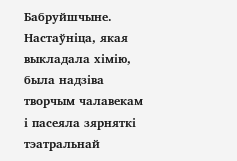Бабруйшчыне. Настаўніца, якая выкладала хімію, была надзіва творчым чалавекам і пасеяла зярняткі тэатральнай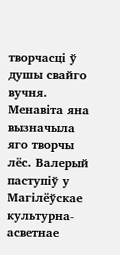творчасці ў душы свайго вучня. Менавіта яна вызначыла яго творчы лёс. Валерый паступіў у Магілёўскае культурна-асветнае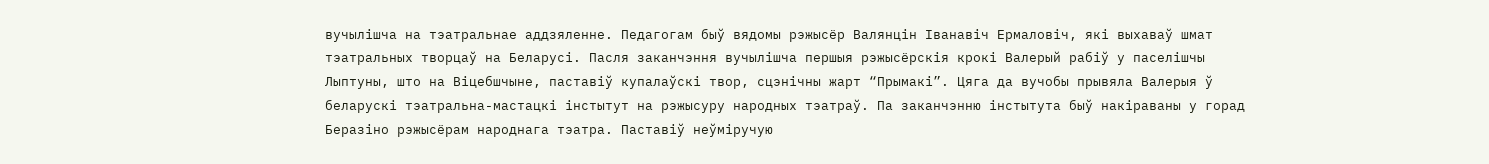вучылішча на тэатральнае аддзяленне. Педагогам быў вядомы рэжысёр Валянцін Іванавіч Ермаловіч, які выхаваў шмат тэатральных творцаў на Беларусі. Пасля заканчэння вучылішча першыя рэжысёрскія крокі Валерый рабіў у паселішчы Лыптуны, што на Віцебшчыне, паставіў купалаўскі твор, сцэнічны жарт “Прымакі”. Цяга да вучобы прывяла Валерыя ў беларускі тэатральна-мастацкі інстытут на рэжысуру народных тэатраў. Па заканчэнню інстытута быў накіраваны у горад Беразіно рэжысёрам народнага тэатра. Паставіў неўміручую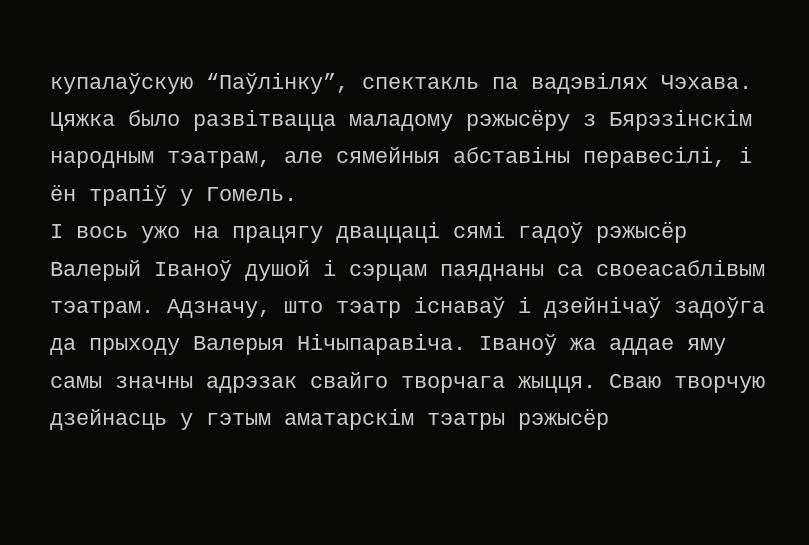купалаўскую “Паўлінку”, спектакль па вадэвілях Чэхава. Цяжка было развітвацца маладому рэжысёру з Бярэзінскім народным тэатрам, але сямейныя абставіны перавесілі, і ён трапіў у Гомель.
І вось ужо на працягу дваццаці сямі гадоў рэжысёр Валерый Іваноў душой і сэрцам паяднаны са своеасаблівым тэатрам. Адзначу, што тэатр існаваў і дзейнічаў задоўга да прыходу Валерыя Нічыпаравіча. Іваноў жа аддае яму самы значны адрэзак свайго творчага жыцця. Сваю творчую дзейнасць у гэтым аматарскім тэатры рэжысёр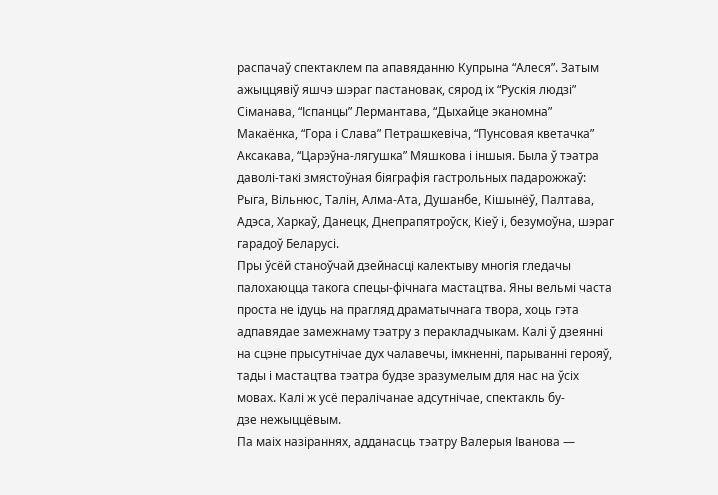распачаў спектаклем па апавяданню Купрына “Алеся”. Затым ажыццявіў яшчэ шэраг пастановак, сярод іх “Рускія людзі” Сіманава, “Іспанцы” Лермантава, “Дыхайце эканомна” Макаёнка, “Гора і Слава” Петрашкевіча, “Пунсовая кветачка” Аксакава, “Царэўна-лягушка” Мяшкова і іншыя. Была ў тэатра даволі-такі змястоўная біяграфія гастрольных падарожжаў: Рыга, Вільнюс, Талін, Алма-Ата, Душанбе, Кішынёў, Палтава, Адэса, Харкаў, Данецк, Днепрапятроўск, Кіеў і, безумоўна, шэраг гарадоў Беларусі.
Пры ўсёй станоўчай дзейнасці калектыву многія гледачы палохаюцца такога спецы-фічнага мастацтва. Яны вельмі часта проста не ідуць на прагляд драматычнага твора, хоць гэта адпавядае замежнаму тэатру з перакладчыкам. Калі ў дзеянні на сцэне прысутнічае дух чалавечы, імкненні, парыванні герояў, тады і мастацтва тэатра будзе зразумелым для нас на ўсіх мовах. Калі ж усё пералічанае адсутнічае, спектакль бу-
дзе нежыццёвым.
Па маіх назіраннях, адданасць тэатру Валерыя Іванова —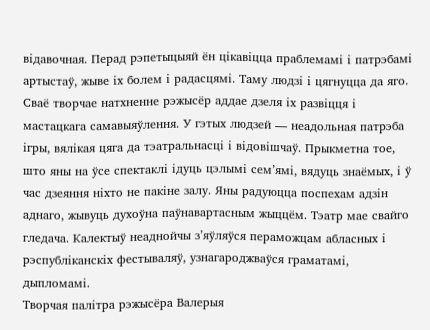відавочная. Перад рэпетыцыяй ён цікавіцца праблемамі і патрэбамі артыстаў, жыве іх болем і радасцямі. Таму людзі і цягнуцца да яго. Сваё творчае натхненне рэжысёр аддае дзеля іх развіцця і мастацкага самавыяўлення. У гэтых людзей — неадольная патрэба ігры, вялікая цяга да тэатральнасці і відовішчаў. Прыкметна тое, што яны на ўсе спектаклі ідуць цэлымі сем’ямі, вядуць знаёмых, і ў час дзеяння ніхто не пакіне залу. Яны радуюцца поспехам адзін аднаго, жывуць духоўна паўнавартасным жыццём. Тэатр мае свайго гледача. Калектыў неаднойчы з’яўляўся пераможцам абласных і рэспубліканскіх фестываляў, узнагароджваўся граматамі, дыпломамі.
Творчая палітра рэжысёра Валерыя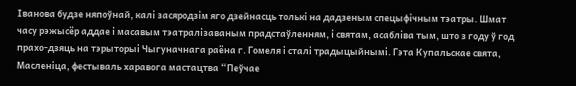Іванова будзе няпоўнай, калі засяродзім яго дзейнасць толькі на дадзеным спецыфічным тэатры. Шмат часу рэжысёр аддае і масавым тэатралізаваным прадстаўленням, і святам, асабліва тым, што з году ў год прахо-дзяць на тэрыторыі Чыгуначнага раёна г. Гомеля і сталі традыцыйнымі. Гэта Купальскае свята, Масленіца, фестываль харавога мастацтва “Пеўчае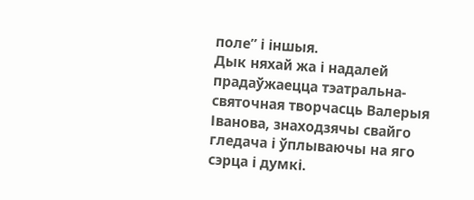поле” і іншыя.
Дык няхай жа і надалей прадаўжаецца тэатральна-святочная творчасць Валерыя Іванова, знаходзячы свайго гледача і ўплываючы на яго сэрца і думкі.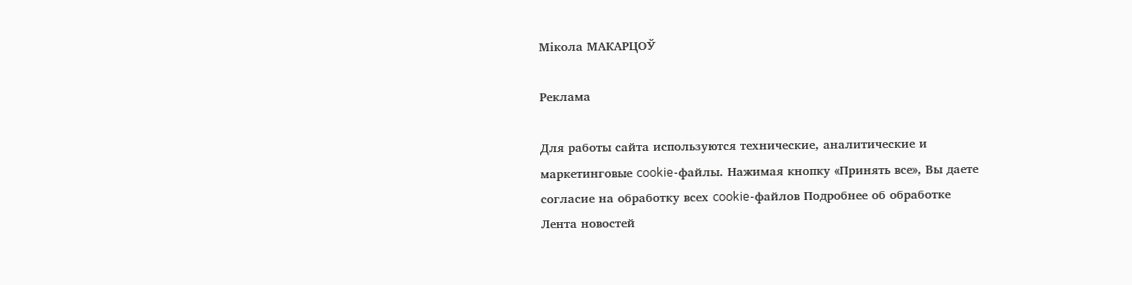Мікола МАКАРЦОЎ

Реклама

Для работы сайта используются технические, аналитические и маркетинговые cookie-файлы. Нажимая кнопку «Принять все», Вы даете согласие на обработку всех cookie-файлов Подробнее об обработке
Лента новостей